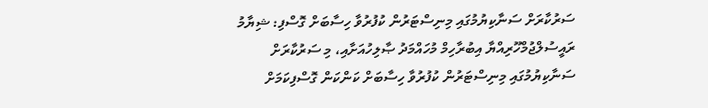ސަރުކާރަށް ސަނާކިޔުމުގައި މިނިސްޓަރުން ކުފުރުވާ ހިސާބަށް ގޮސްފި: ޝިޔާމު
ރައީސުލްޖުމްހޫރިއްޔާ އިބުރާހިމް މުހައްމަދު ޞާލިހުއަށާއި، މި ސަރުކާރަށް ސަނާކިޔުމުގައި މިނިސްޓަރުން ކުފުރުވާ ހިސާބަށް ކަންކަން ގޮސްފިކަމަށް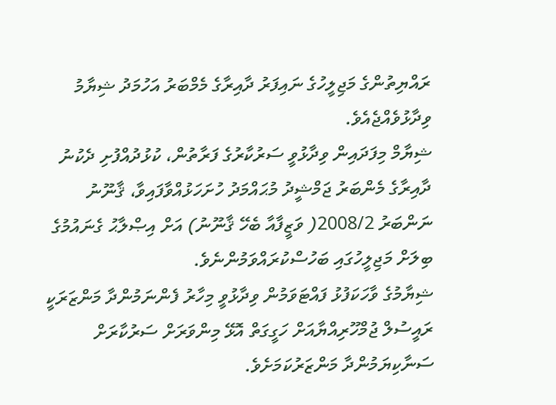ރައްޔިތުންގެ މަޖިލީހުގެ ނައިފަރު ދާއިރާގެ މެމްބަރު އަހުމަދު ޝިޔާމު ވިދާޅުވެއްޖެއެވެ.
ޝިޔާމް މިފަދައިން ވިދާޅުވީ ސަރުކާރުގެ ފަރާތުން، ކުޅުދުއްފުށި ދެކުނު ދާއިރާގެ މެންބަރު ޖަމްޝީދު މުޙައްމަދު ހުށަހަޅުއްވާފައިވާ، ޤާނޫނު ނަންބަރު 2008/2( ވަޒީފާއާ ބެހޭ ޤާނޫނު) އަށް އިޞްލާޙު ގެނައުމުގެ ބިލަށް މަޖިލީހުގައި ބަހުސްކުރައްވަމުންނެވެ.
ޝިޔާމުގެ ވާހަކަފުޅު ފައްޓަވަމުން ވިދާޅުވީ މިހާރު ފެންނަމުންދާ މަންޒަރަކީ ރައީސުލް ޖުމްހޫރިއްޔާއަށް ހަގީގަތް އޮޅޭ މިންވަރަށް ސަރުކާރަށް ސަނާކިޔަމުންދާ މަންޒަރުކަމަށެވެ.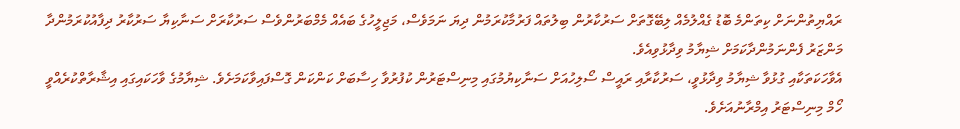ރައްޔިތުންނަށް ކިތަންމެ ބޮޑު ގެއްލުމެއް ލިބޭގޮތަށް ސަރުކާރުން ބިލުތައް ފަރުމާކުރަމުން ދިޔަ ނަމަވެސް، މަޖިލީހުގެ ބައެއް މެމްބަރުންވެސް ސަރުކާރަށް ސަނާކިޔާ ސަރުކާރު ދިފާއުކުރަމުންދާ މަންޒަރު ފެންނަމުންދާކަމަށް ޝިޔާމު ވިދާޅުވިއެވެ.
އެވާހަކަތަކާއި ގުޅުވާ ޝިޔާމު ވިދާޅުވީ، ސަރުކާރާއި ރައީސް ސޯލިހުއަށް ސަނާކިޔުމުގައި މިނިސްޓަރުން ކުފުރުވާ ހިސާބަށް ކަންކަން ގޮސްފައިވާކަމަށެވެ. ޝިޔާމުގެ ވާހަކައިގައި އިޝާރާތްކުރެއްވީ ހޯމް މިނިސްޓަރު އިމްރާނުއަށެވެ.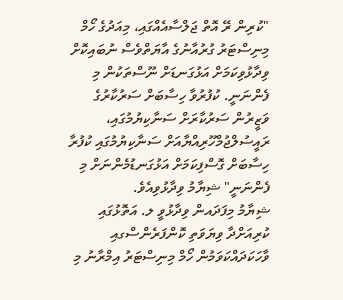"ކުރިން ރޭ އޮތް ޖަލްސާއެއްގައި، މިއަދުގެ ހޯމް މިނިސްޓަރު ގުރުއާނުގެ އާޔަތްވެސް ނުބައިކޮށް ވިދާޅުވިކަމަށް އަޅުގަނޑަށް ނޫސްތަކުން މި ފެންނަނީ. ކުފުރުވާ ހިސާބަށް ސަރުކާރުގެ ވަޒީރުން ސަރުކާރަށް ސަނާކިޔުމުގައި، ރައީސުލްޖުމްހޫރިއްޔާއަށް ސަނާކިޔުމުގައި ކުފުރާ ހިސާބަށް ގޮސްފިކަމަށް އަޅުގަނޑުމެންނަށް މި ފެންނަނީ" ޝިޔާމު ވިދާޅުވިއެވެ.
ޝިޔާމު މިފަދައން ވިދާޅުވީ ލ. އަތޮޅުގައި ކުރިއަށްދާ ވިޔަވަތި ކޮންފަރެންސްގއި ވާހަކަދައްކަވަމުން ހޯމް މިނިސްޓަރު އިމްރާނު މި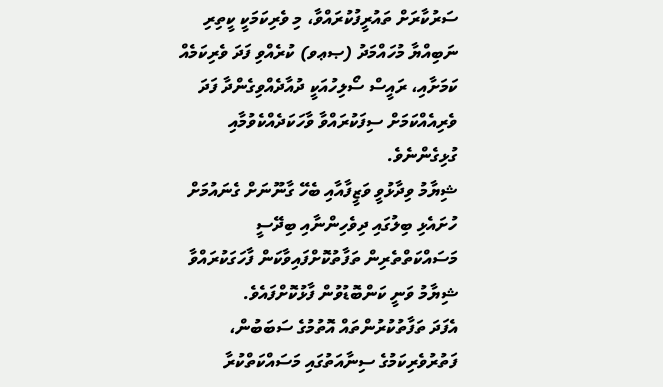ސަރުކާރަށް ތައުރީފުކުރައްވާ، މި ވެރިކަމަކީ ކީތިރި ނަބިއްޔާ މުހައްމަދު (ޞޢވ) ކުރެއްވި ފަދަ ވެރިކަމެއް ކަމަށާއި، ރައީސް ސޯލިހުއަކީ ދުއާދެއްވިގެންދާ ފަދަ ވެރިއެއްކަމަށް ސިފަކުރައްވާ ވާހަކަދެއްކެވުމާއި ގުޅިގެންނެވެ.
ޝިޔާމު ވިދާޅުވީ ވަޒީފާއާއި ބެހޭ ގާނޫނަށް ގެނައުމަށް ހުށައެޅި ބިލުގައި ދިވެހިންނާއި ބިދޭސީ މަސައްކަތްތެރިން ތަފާތުކޮށްފައިވާކަން ފާހަގަކުރައްވާ ޝިޔާމު ވަނީ ކަންބޮޑުވުން ފާޅުކޮށްފައެވެ.
އެފަދަ ތަފާތުކުރުންތައް އޮތުމުގެ ސަބަބުން، ފަތުރުވެރިކަމުގެ ސިނާއަތުގައި މަސައްކަތްކުރާ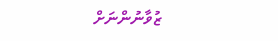ޒުވާނުންނަށް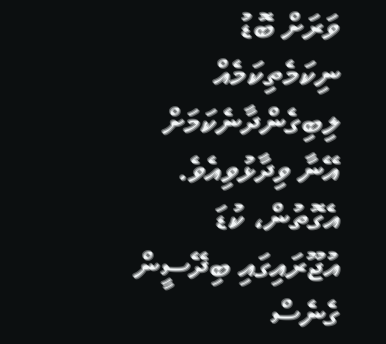ވަރަށް ބޮޑު ނިކަމެތިކަމެއް ލިބިގެންދާނެކަމަށް އޭނާ ވިދާޅުވިއެވެ.
އެގޮތުން، ކުޑަ އުޖޫރައިގައި ބިދޭސީން ގެނެސް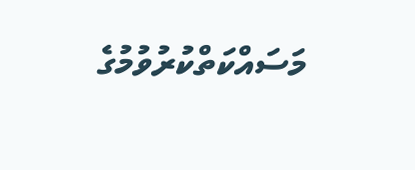މަސައްކަތްކުރުވުމުގެ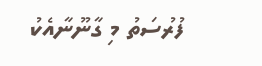ފުރުސަތު މި ގާނޫނާއެކު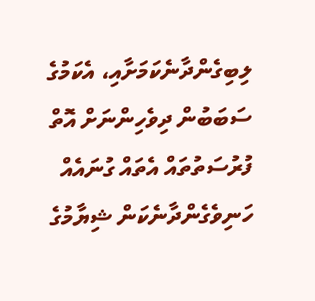ލިބިގެންދާނެކަމަށާއި، އެކަމުގެ ސަބަބުން ދިވެހިންނަށް އޮތް ފުރުސަތުތައް އެތައް ގުނައެއް ހަނިވެގެންދާނެކަން ޝިޔާމުގެ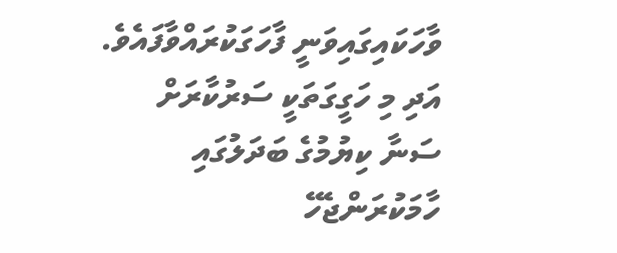ވާހަކައިގައިވަނީ ފާހަގަކުރައްވާފައެވެ. އަދި މި ހަގީގަތަކީ ސަރުކާރަށް ސަނާ ކިޔުމުގެ ބަދަލުގައި ހާމަކުރަންޖެހޭ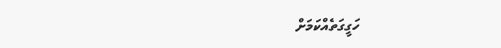ހަގީގަތެއްކަމަށް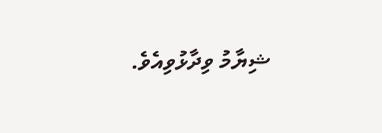ޝިޔާމު ވިދާޅުވިއެވެ.